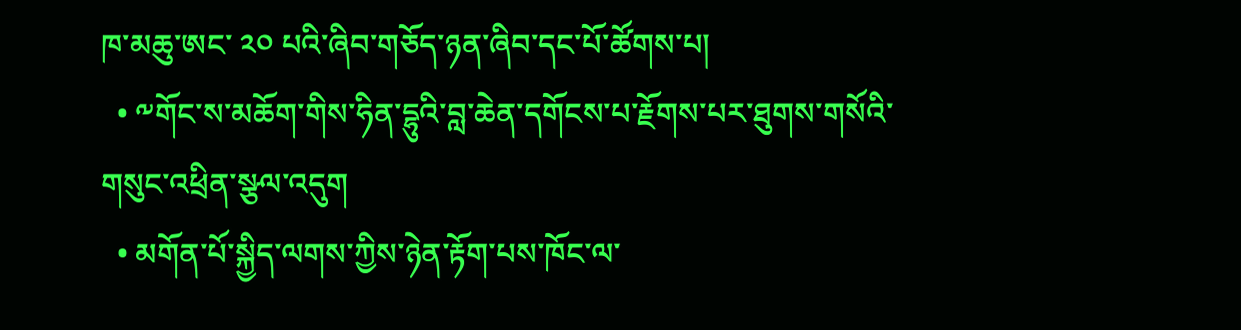ཁ་མཆུ་ཨང་ ༢༠ པའི་ཞིབ་གཅོད་ཉན་ཞིབ་དང་པོ་ཚོགས་པ།
  • ༸གོང་ས་མཆོག་གིས་ཧིན་དྷུའི་བླ་ཆེན་དགོངས་པ་རྗོགས་པར་ཐུགས་གསོའི་གསུང་འཕྲིན་སྩལ་འདུག
  • མགོན་པོ་སྐྱིད་ལགས་ཀྱིས་ཉེན་རྟོག་པས་ཁོང་ལ་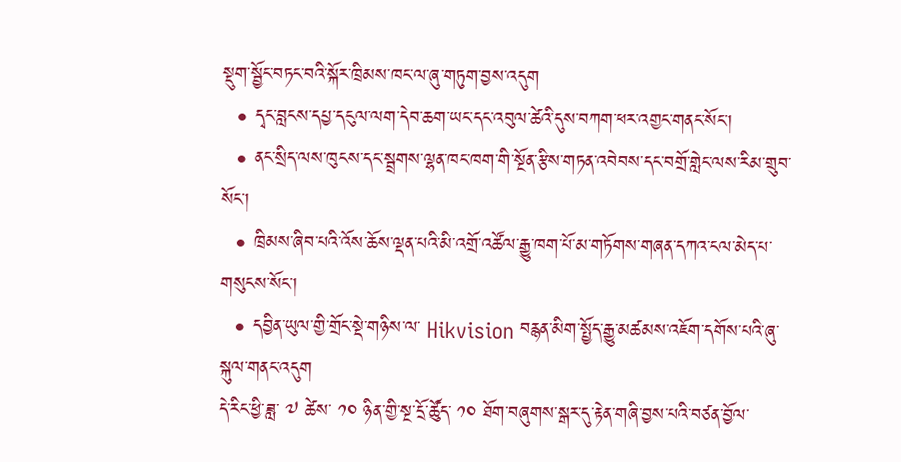སྡུག་སྦྱོང་བཏང་བའི་སྐོར་ཁྲིམས་ཁང་ལ་ཞུ་གཏུག་བྱས་འདུག
  • དྭང་བླངས་དཔྱ་དངུལ་ལག་དེབ་ཆག་ཡང་དང་འབུལ་ཚེའི་དུས་བཀག་ཕར་འགྱང་གནང་སོང་།
  • ནང་སྲིད་ལས་ཁུངས་དང་སྦྲགས་ལྷན་ཁང་ཁག་གི་སྔོན་རྩིས་གཏན་འབེབས་དང་བགྲོ་གླེང་ལས་རིམ་གྲུབ་སོང་།
  • ཁྲིམས་ཞིབ་པའི་འོས་ཆོས་ལྡན་པའི་མི་འགྲོ་འཚོལ་རྒྱུ་ཁག་པོ་མ་གཏོགས་གཞན་དཀའ་ངལ་མེད་པ་གསུངས་སོང་།
  • དབྱིན་ཡུལ་གྱི་གྲོང་སྡེ་གཉིས་ལ་ Hikvision བརྙན་མིག་སྤྱོད་རྒྱུ་མཚམས་འཇོག་དགོས་པའི་ཞུ་སྐུལ་གནང་འདུག
དེ་རིང་ཕྱི་ཟླ་ ༧ ཚེས་ ༡༠ ཉིན་གྱི་སྔ་དྲོ་ཚོུད་ ༡༠ ཐོག་བཞུགས་སྒར་དུ་རྟེན་གཞི་བྱས་པའི་བཙན་བྱོལ་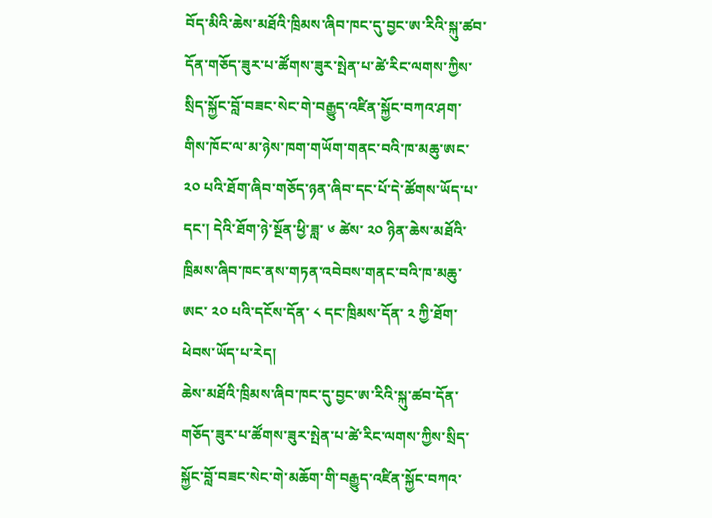བོད་མིའི་ཆེས་མཐོའི་ཁྲིམས་ཞིབ་ཁང་དུ་བྱང་ཨ་རིའི་སྐུ་ཚབ་དོན་གཅོད་ཟུར་པ་ཚོགས་ཟུར་སྤེན་པ་ཚེ་རིང་ལགས་ཀྱིས་སྲིད་སྐྱོང་བློ་བཟང་སེང་གེ་བརྒྱུད་འཛིན་སྐྱོང་བཀའ་ཤག་གིས་ཁོང་ལ་མ་ཉེས་ཁག་གཡོག་གནང་བའི་ཁ་མཆུ་ཨང་ ༢༠ པའི་ཐོག་ཞིབ་གཅོད་ཉན་ཞིབ་དང་པོ་དེ་ཚོགས་ཡོད་པ་དང་། དེའི་ཐོག་ཉེ་སྔོན་ཕྱི་ཟླ་ ༦ ཚེས་ ༢༠ ཉིན་ཆེས་མཐོའི་ཁྲིམས་ཞིབ་ཁང་ནས་གཏན་འབེབས་གནང་བའི་ཁ་མཆུ་ཨང་ ༢༠ པའི་དངོས་དོན་ ༨ དང་ཁྲིམས་དོན་ ༢ ཀྱི་ཐོག་ཕེབས་ཡོད་པ་རེད།
ཆེས་མཐོའི་ཁྲིམས་ཞིབ་ཁང་དུ་བྱང་ཨ་རིའི་སྐུ་ཚབ་དོན་གཅོད་ཟུར་པ་ཚོགས་ཟུར་སྤེན་པ་ཚེ་རིང་ལགས་ཀྱིས་སྲིད་སྐྱོང་བློ་བཟང་སེང་གེ་མཆོག་གི་བརྒྱུད་འཛིན་སྐྱོང་བཀའ་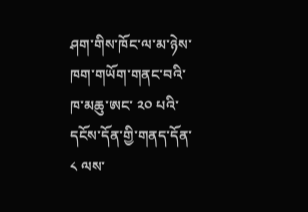ཤག་གིས་ཁོང་ལ་མ་ཉེས་ཁག་གཡོག་གནང་བའི་ཁ་མཆུ་ཨང་ ༢༠ པའི་དངོས་དོན་གྱི་གནད་དོན་ ༨ ལས་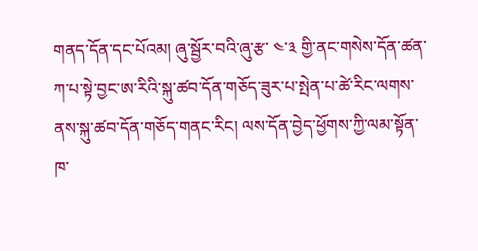གནད་དོན་དང་པོའམ། ཞུ་སྦྱོར་བའི་ཞུ་རྩ་ ༤་༣ གྱི་ནང་གསེས་དོན་ཚན་ཀ་པ་སྟེ་བྱང་ཨ་རིའི་སྐུ་ཚབ་དོན་གཅོད་ཟུར་པ་སྤེན་པ་ཚེ་རིང་ལགས་ནས་སྐུ་ཚབ་དོན་གཅོད་གནང་རིང། ལས་དོན་བྱེད་ཕྱོགས་ཀྱི་ལམ་སྟོན་ཁ་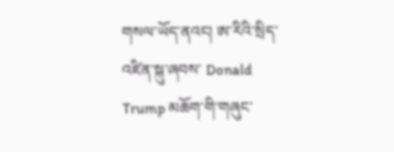གསལ་ཡོད་ནའང། ཨ་རིའི་སྲིད་འཛིན་སྐུ་ཞབས་ Donald Trump མཆོག་གི་གཞུང་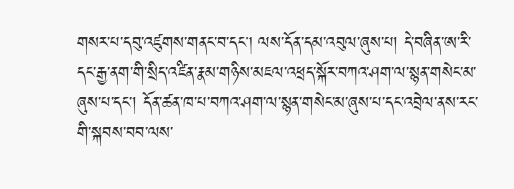གསར་པ་དབུ་འཛུགས་གནང་བ་དང། ལས་དོན་དམ་འབུལ་ཞུས་པ། དེ་བཞིན་ཨ་རི་དང་རྒྱ་ནག་གི་སྲིད་འཛིན་རྣམ་གཉིས་མཇལ་འཕྲད་སྐོར་བཀའ་ཤག་ལ་སྙན་གསེང་མ་ཞུས་པ་དང་། དོན་ཚན་ཁ་པ་བཀའ་ཤག་ལ་སྙན་གསེང་མ་ཞུས་པ་དང་འབྲེལ་ནས་རང་གི་སྐབས་བབ་ལས་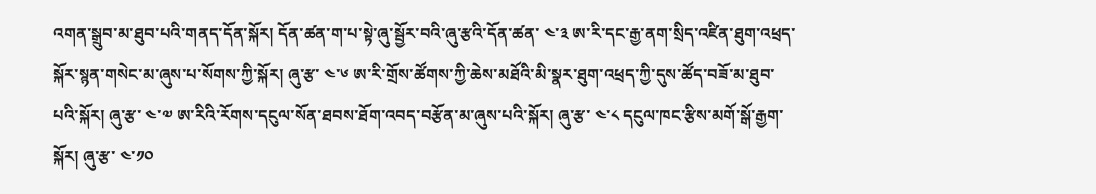འགན་སྒྲུབ་མ་ཐུབ་པའི་གནད་དོན་སྐོར། དོན་ཚན་ག་པ་སྟེ་ཞུ་སྦྱོར་བའི་ཞུ་རྩའི་དོན་ཚན་ ༤་༣ ཨ་རི་དང་རྒྱ་ནག་སྲིད་འཛིན་ཐུག་འཕྲད་སྐོར་སྙན་གསེང་མ་ཞུས་པ་སོགས་ཀྱི་སྐོར། ཞུ་རྩ་ ༤་༦ ཨ་རི་གྲོས་ཚོགས་ཀྱི་ཆེས་མཐོའི་མི་སྣར་ཐུག་འཕྲད་ཀྱི་དུས་ཚོད་བཟོ་མ་ཐུབ་པའི་སྐོར། ཞུ་རྩ་ ༤་༧ ཨ་རིའི་རོགས་དངུལ་སོན་ཐབས་ཐོག་འབད་བརྩོན་མ་ཞུས་པའི་སྐོར། ཞུ་རྩ་ ༤་༨ དངུལ་ཁང་རྩིས་མགོ་སྒོ་རྒྱག་སྐོར། ཞུ་རྩ་ ༤་༡༠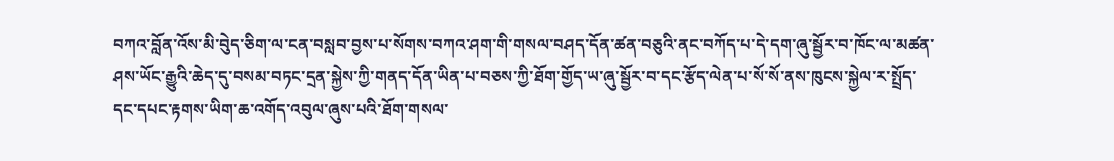བཀའ་བློན་འོས་མི་བེུད་ཅིག་ལ་ངན་བསླབ་བྱས་པ་སོགས་བཀའ་ཤག་གི་གསལ་བཤད་དོན་ཚན་བཅུའི་ནང་བཀོད་པ་དེ་དག་ཞུ་སྦྱོར་བ་ཁོང་ལ་མཚན་ཤས་ཡོང་རྒྱུའི་ཆེད་དུ་བསམ་བཏང་དྲན་སྐྱེས་ཀྱི་གནད་དོན་ཡིན་པ་བཅས་ཀྱི་ཐོག་གྱོད་ཡ་ཞུ་སྦྱོར་བ་དང་རྩོད་ལེན་པ་སོ་སོ་ནས་ཁུངས་སྐྱེལ་ར་སྤྲོད་དང་དཔང་རྟགས་ཡིག་ཆ་འགོད་འབུལ་ཞུས་པའི་ཐོག་གསལ་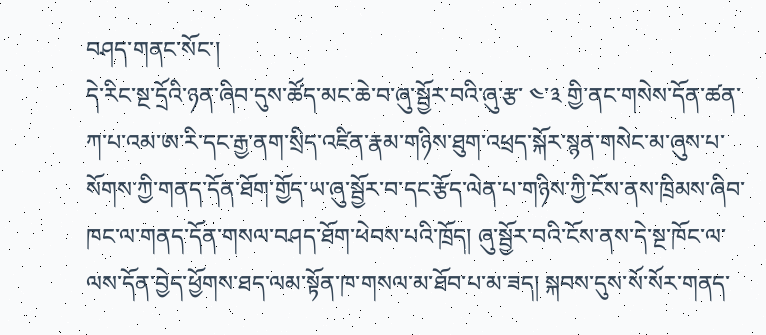བཤད་གནང་སོང་།
དེ་རིང་སྔ་དྲོའི་ཉན་ཞིབ་དུས་ཚོད་མང་ཆེ་བ་ཞུ་སྦྱོར་བའི་ཞུ་རྩ་ ༤་༣ གྱི་ནང་གསེས་དོན་ཚན་ཀ་པ་འམ་ཨ་རི་དང་རྒྱ་ནག་སྲིད་འཛིན་རྣམ་གཉིས་ཐུག་འཕྲད་སྐོར་སྙན་གསེང་མ་ཞུས་པ་སོགས་ཀྱི་གནད་དོན་ཐོག་གྱོད་ཡ་ཞུ་སྦྱོར་བ་དང་རྩོད་ལེན་པ་གཉིས་ཀྱི་ངོས་ནས་ཁྲིམས་ཞིབ་ཁང་ལ་གནད་དོན་གསལ་བཤད་ཐོག་ཕེབས་པའི་ཁྲོད། ཞུ་སྦྱོར་བའི་ངོས་ནས་དེ་སྔ་ཁོང་ལ་ལས་དོན་བྱེད་ཕྱོགས་ཐད་ལམ་སྟོན་ཁ་གསལ་མ་ཐོབ་པ་མ་ཟད། སྐབས་དུས་སོ་སོར་གནད་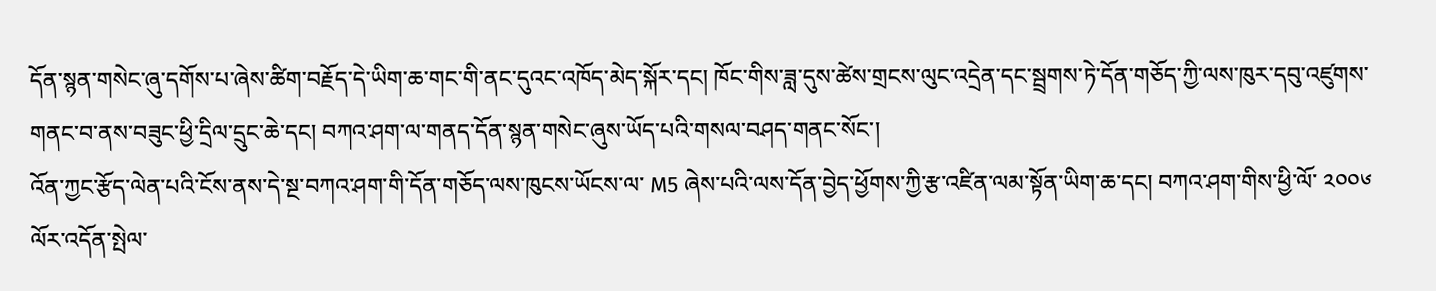དོན་སྙན་གསེང་ཞུ་དགོས་པ་ཞེས་ཚིག་བརྗོད་དེ་ཡིག་ཆ་གང་གི་ནང་དུའང་འཁོད་མེད་སྐོར་དང། ཁོང་གིས་ཟླ་དུས་ཚེས་གྲངས་ལུང་འདྲེན་དང་སྦྲགས་ཏེ་དོན་གཅོད་ཀྱི་ལས་ཁུར་དབུ་འཛུགས་གནང་བ་ནས་བཟུང་ཕྱི་དྲིལ་དྲུང་ཆེ་དང། བཀའ་ཤག་ལ་གནད་དོན་སྙན་གསེང་ཞུས་ཡོད་པའི་གསལ་བཤད་གནང་སོང་།
འོན་ཀྱང་རྩོད་ལེན་པའི་ངོས་ནས་དེ་སྔ་བཀའ་ཤག་གི་དོན་གཅོད་ལས་ཁུངས་ཡོངས་ལ་ M5 ཞེས་པའི་ལས་དོན་བྱེད་ཕྱོགས་ཀྱི་རྩ་འཛིན་ལམ་སྟོན་ཡིག་ཆ་དང། བཀའ་ཤག་གིས་ཕྱི་ལོ་ ༢༠༠༦ ལོར་འདོན་སྤེལ་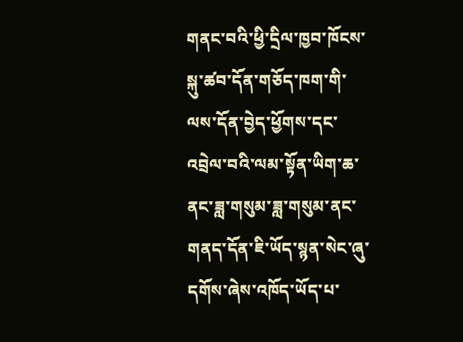གནང་བའི་ཕྱི་དྲིལ་ཁྱབ་ཁོངས་སྐུ་ཚབ་དོན་གཅོད་ཁག་གི་ལས་དོན་བྱེད་ཕྱོགས་དང་འབྲེལ་བའི་ལམ་སྟོན་ཡིག་ཆ་ནང་ཟླ་གསུམ་ཟླ་གསུམ་ནང་གནད་དོན་ཇི་ཡོད་སྙན་སེང་ཞུ་དགོས་ཞེས་འཁོད་ཡོད་པ་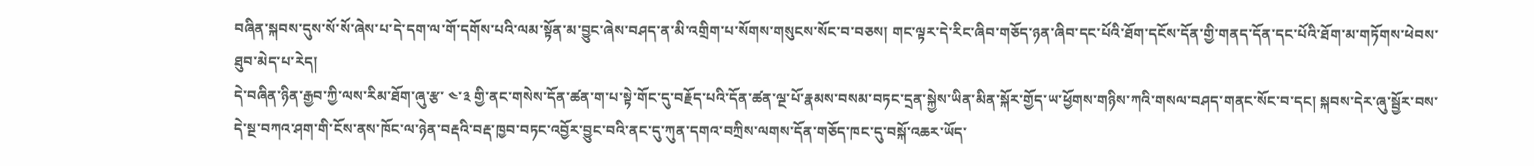བཞིན་སྐབས་དུས་སོ་སོ་ཞེས་པ་དེ་དག་ལ་གོ་དགོས་པའི་ལམ་སྟོན་མ་བྱུང་ཞེས་བཤད་ན་མི་འགྲིག་པ་སོགས་གསུངས་སོང་བ་བཅས། གང་ལྟར་དེ་རིང་ཞིབ་གཅོད་ཉན་ཞིབ་དང་པོའི་ཐོག་དངོས་དོན་གྱི་གནད་དོན་དང་པོའི་ཐོག་མ་གཏོགས་ཕེབས་ཐུབ་མེད་པ་རེད།
དེ་བཞིན་ཉིན་རྒྱབ་ཀྱི་ལས་རིམ་ཐོག་ཞུ་རྩ་ ༤་༣ གྱི་ནང་གསེས་དོན་ཚན་ག་པ་སྟེ་གོང་དུ་བརྗོད་པའི་དོན་ཚན་ལྔ་པོ་རྣམས་བསམ་བཏང་དྲན་སྐྱེས་ཡིན་མིན་སྐོར་གྱོད་ཡ་ཕྱོགས་གཉིས་ཀའི་གསལ་བཤད་གནང་སོང་བ་དང། སྐབས་དེར་ཞུ་སྦྱོར་བས་དེ་སྔ་བཀའ་ཤག་གི་ངོས་ནས་ཁོང་ལ་ཉེན་བརྡའི་བརྡ་ཁྱབ་བཏང་འབྱོར་བྱུང་བའི་ནང་དུ་ཀུན་དགའ་བཀྲིས་ལགས་དོན་གཅོད་ཁང་དུ་བསྐོ་འཆར་ཡོད་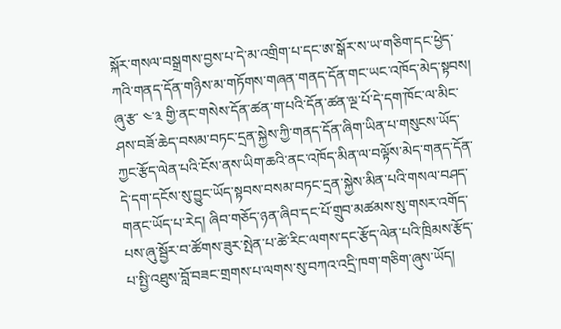སྐོར་གསལ་བསྒྲགས་བྱས་པ་དེ་མ་འགྲིག་པ་དང་ཨ་སྒོར་ས་ཡ་གཅིག་དང་ཕྱེད་ཀའི་གནད་དོན་གཉིས་མ་གཏོགས་གཞན་གནད་དོན་གང་ཡང་འཁོད་མེད་སྟབས། ཞུ་རྩ་ ༤་༣ གྱི་ནང་གསེས་དོན་ཚན་ག་པའི་དོན་ཚན་ལྔ་པོ་དེ་དག་ཁོང་ལ་མིང་ཤས་བཟོ་ཆེད་བསམ་བཏང་དྲན་སྐྱེས་ཀྱི་གནད་དོན་ཞིག་ཡིན་པ་གསུངས་ཡོད་ཀྱང་རྩོད་ལེན་པའི་ངོས་ནས་ཡིག་ཆའི་ནང་འཁོད་མིན་ལ་བལྟོས་མེད་གནད་དོན་དེ་དག་དངོས་སུ་བྱུང་ཡོད་སྟབས་བསམ་བཏང་དྲན་སྐྱེས་མིན་པའི་གསལ་བཤད་གནང་ཡོད་པ་རེད། ཞིབ་གཅོད་ཉན་ཞིབ་དང་པོ་གྲུབ་མཚམས་སུ་གསར་འགོད་པས་ཞུ་སྦྱོར་བ་ཚོགས་ཟུར་སྤེན་པ་ཚེ་རིང་ལགས་དང་རྩོད་ལེན་པའི་ཁྲིམས་རྩོད་པ་སྤྱི་འཐུས་བློ་བཟང་གྲགས་པ་ལགས་སུ་བཀའ་འདྲི་ཁག་གཅིག་ཞུས་ཡོད།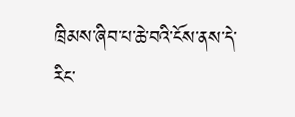ཁྲིམས་ཞིབ་པ་ཆེ་བའི་ངོས་ནས་དེ་རིང་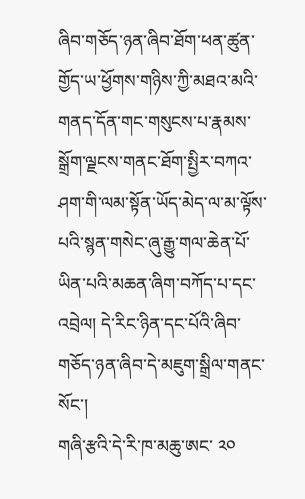ཞིབ་གཅོད་ཉན་ཞིབ་ཐོག་ཕན་ཚུན་གྱོད་ཡ་ཕྱོགས་གཉིས་ཀྱི་མཐའ་མའི་གནད་དོན་གང་གསུངས་པ་རྣམས་སྒྲོག་ལྗངས་གནང་ཐོག་སྤྱིར་བཀའ་ཤག་གི་ལམ་སྟོན་ཡོད་མེད་ལ་མ་ལྟོས་པའི་སྙན་གསེང་ཞུ་རྒྱུ་གལ་ཆེན་པོ་ཡིན་པའི་མཆན་ཞིག་བཀོད་པ་དང་འབྲེལ། དེ་རིང་ཉིན་དང་པོའི་ཞིབ་གཅོད་ཉན་ཞིབ་དེ་མཇུག་སྒྲིལ་གནང་སོང་།
གཞི་རྩའི་དེ་རི་ཁ་མཆུ་ཨང་ ༢༠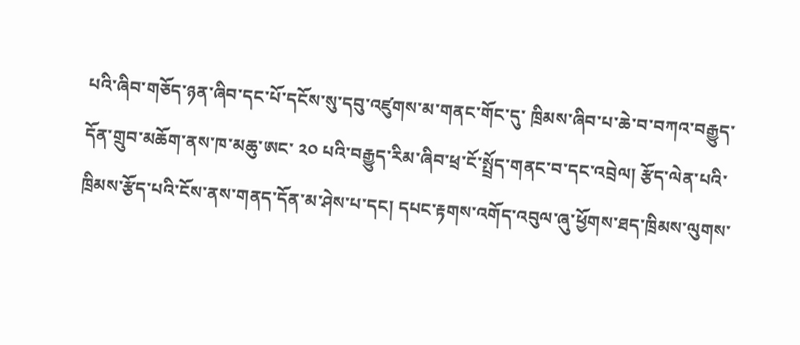པའི་ཞིབ་གཅོད་ཉན་ཞིབ་དང་པོ་དངོས་སུ་དབུ་འཛུགས་མ་གནང་གོང་དུ་ ཁྲིམས་ཞིབ་པ་ཆེ་བ་བཀའ་བརྒྱུད་དོན་གྲུབ་མཆོག་ནས་ཁ་མཆུ་ཨང་ ༢༠ པའི་བརྒྱུད་རིམ་ཞིབ་ཕྲ་ངོ་སྤྲོད་གནང་བ་དང་འབྲེལ། རྩོད་ལེན་པའི་ཁྲིམས་རྩོད་པའི་ངོས་ནས་གནད་དོན་མ་ཤེས་པ་དང། དཔང་རྟགས་འགོད་འབུལ་ཞུ་ཕྱོགས་ཐད་ཁྲིམས་ལུགས་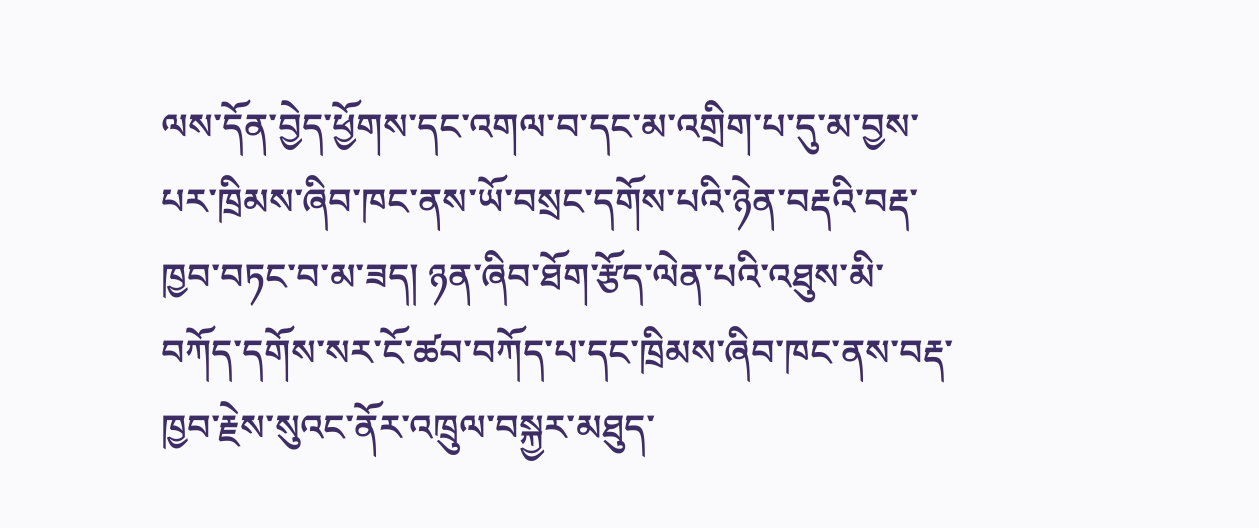ལས་དོན་བྱེད་ཕྱོགས་དང་འགལ་བ་དང་མ་འགྲིག་པ་དུ་མ་བྱས་པར་ཁྲིམས་ཞིབ་ཁང་ནས་ཡོ་བསྲང་དགོས་པའི་ཉེན་བརྡའི་བརྡ་ཁྱབ་བཏང་བ་མ་ཟད། ཉན་ཞིབ་ཐོག་རྩོད་ལེན་པའི་འཐུས་མི་བཀོད་དགོས་སར་ངོ་ཚབ་བཀོད་པ་དང་ཁྲིམས་ཞིབ་ཁང་ནས་བརྡ་ཁྱབ་རྗེས་སུའང་ནོར་འཁྲུལ་བསྐྱར་མཐུད་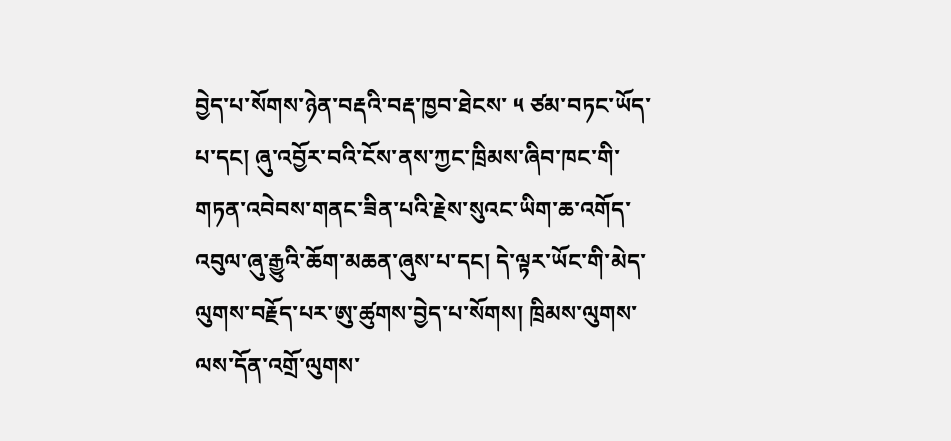བྱེད་པ་སོགས་ཉེན་བརྡའི་བརྡ་ཁྱབ་ཐེངས་ ༥ ཙམ་བཏང་ཡོད་པ་དང། ཞུ་འབྱོར་བའི་ངོས་ནས་ཀྱང་ཁྲིམས་ཞིབ་ཁང་གི་གཏན་འབེབས་གནང་ཟིན་པའི་རྗེས་སུའང་ཡིག་ཆ་འགོད་འབུལ་ཞུ་རྒྱུའི་ཆོག་མཆན་ཞུས་པ་དང། དེ་ལྟར་ཡོང་གི་མེད་ལུགས་བརྗོད་པར་ཨུ་ཚུགས་བྱེད་པ་སོགས། ཁྲིམས་ལུགས་ལས་དོན་འགྲོ་ལུགས་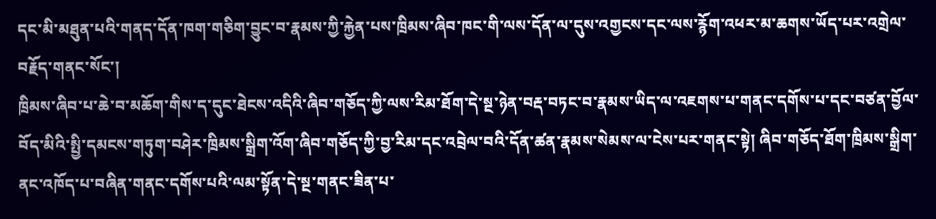དང་མི་མཐུན་པའི་གནད་དོན་ཁག་གཅིག་བྱུང་བ་རྣམས་ཀྱི་རྐྱེན་པས་ཁྲིམས་ཞིབ་ཁང་གི་ལས་དོན་ལ་དུས་འགྱངས་དང་ལས་རྙོག་འཕར་མ་ཆགས་ཡོད་པར་འགྲེལ་བརྗོད་གནང་སོང་།
ཁྲིམས་ཞིབ་པ་ཆེ་བ་མཆོག་གིས་ད་དུང་ཐེངས་འདིའི་ཞིབ་གཅོད་ཀྱི་ལས་རིམ་ཐོག་དེ་སྔ་ཉེན་བརྡ་བཏང་བ་རྣམས་ཡིད་ལ་འཇགས་པ་གནང་དགོས་པ་དང་བཙན་བྱོལ་བོད་མིའི་སྤྱི་དམངས་གཏུག་བཤེར་ཁྲིམས་སྒྲིག་འོག་ཞིབ་གཅོད་ཀྱི་བྱ་རིམ་དང་འབྲེལ་བའི་དོན་ཚན་རྣམས་སེམས་ལ་ངེས་པར་གནང་སྟེ། ཞིབ་གཅོད་ཐོག་ཁྲིམས་སྒྲིག་ནང་འཁོད་པ་བཞིན་གནང་དགོས་པའི་ལམ་སྟོན་དེ་སྔ་གནང་ཟིན་པ་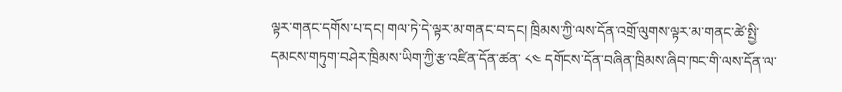ལྟར་གནང་དགོས་པ་དང། གལ་ཏེ་དེ་ལྟར་མ་གནང་བ་དང། ཁྲིམས་ཀྱི་ལས་དོན་འགྲོ་ལུགས་ལྟར་མ་གནང་ཚེ་སྤྱི་དམངས་གཏུག་བཤེར་ཁྲིམས་ཡིག་ཀྱི་རྩ་འཛིན་དོན་ཚན་ ༨༤ དགོངས་དོན་བཞིན་ཁྲིམས་ཞིབ་ཁང་གི་ལས་དོན་ལ་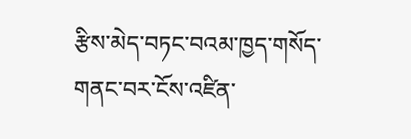རྩིས་མེད་བཏང་བའམ་ཁྱད་གསོད་གནང་བར་ངོས་འཛིན་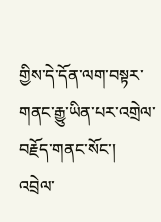གྱིས་དེ་དོན་ལག་བསྟར་གནང་རྒྱུ་ཡིན་པར་འགྲེལ་བརྗོད་གནང་སོང་།
འབྲེལ་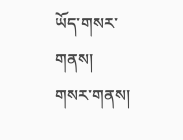ཡོད་གསར་གནས།
གསར་གནས།